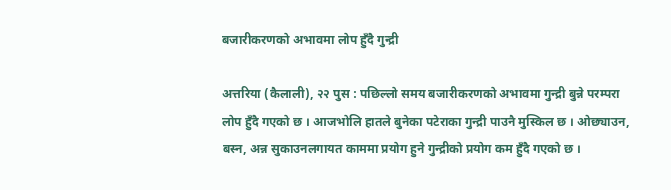बजारीकरणको अभावमा लोप हुँदै गुन्द्री

अत्तरिया (कैलाली), २२ पुस : पछिल्लो समय बजारीकरणको अभावमा गुन्द्री बुन्ने परम्परा लोप हुँदै गएको छ । आजभोलि हातले बुनेका पटेराका गुन्द्री पाउनै मुस्किल छ । ओछ्याउन, बस्न, अन्न सुकाउनलगायत काममा प्रयोग हुने गुन्द्रीको प्रयोग कम हुँदै गएको छ ।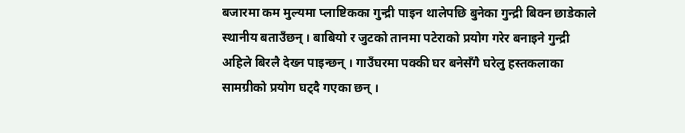बजारमा कम मुल्यमा प्लाष्टिकका गुन्द्री पाइन थालेपछि बुनेका गुन्द्री बिक्न छाडेकाले स्थानीय बताउँछन् । बाबियो र जुटको तानमा पटेराको प्रयोग गरेर बनाइने गुन्द्री अहिले बिरलै देख्न पाइन्छन् । गाउँघरमा पक्की घर बनेसँगै घरेलु हस्तकलाका सामग्रीको प्रयोग घट्दै गएका छन् ।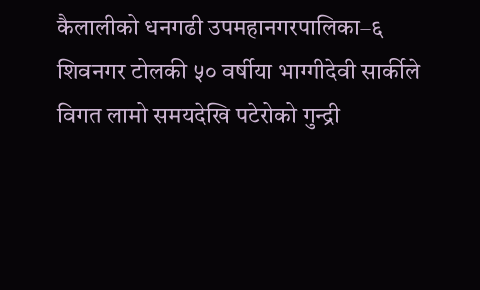कैलालीको धनगढी उपमहानगरपालिका–६ शिवनगर टोलकी ५० वर्षीया भाग्गीदेवी सार्कीले विगत लामो समयदेखि पटेरोको गुन्द्री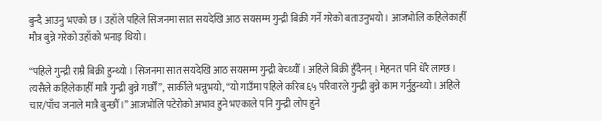बुन्दै आउनु भएको छ । उहाँले पहिले सिजनमा सात सयदेखि आठ सयसम्म गुन्द्री बिक्री गर्ने गरेको बताउनुभयो । आजभोलि कहिलेकाहीँ मौत्र बुन्ने गरेको उहाँको भनाइ थियो ।

“पहिले गुन्द्री राम्रै बिक्री हुन्थ्यो । सिजनमा सात सयदेखि आठ सयसम्म गुन्द्री बेच्थ्यौँ । अहिले बिक्री हुँदैनन् । मेहनत पनि धेरै लाग्छ । त्यसैले कहिलेकाहीँ मात्रै गुन्द्री बुन्ने गर्छौँ”, सार्कीले भन्नुभयो, “यो गाउँमा पहिले करिब ६५ परिवारले गुन्द्री बुन्ने काम गर्नुहुन्थ्यो । अहिले चार/पाँच जनाले मात्रै बुन्छौँ ।” आजभोलि पटेरोको अभाव हुने भएकाले पनि गुन्द्री लोप हुने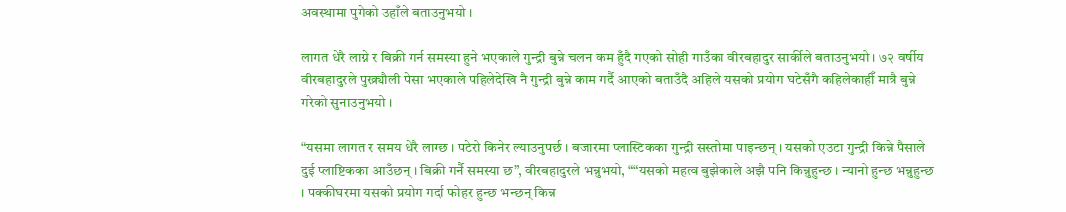अवस्थामा पुगेको उहाँले बताउनुभयो ।

लागत धेरै लाग्ने र बिक्री गर्न समस्या हुने भएकाले गुन्द्री बुन्ने चलन कम हुँदै गएको सोही गाउँका वीरबहादुर सार्कीले बताउनुभयो । ७२ वर्षीय वीरबहादुरले पुख्र्यौली पेसा भएकाले पहिलेदेखि नै गुन्द्री बुन्ने काम गर्दै आएको बताउँदै अहिले यसको प्रयोग घटेसँगै कहिलेकाहीँ मात्रै बुन्ने गरेको सुनाउनुभयो ।

“यसमा लागत र समय धेरै लाग्छ । पटेरो किनेर ल्याउनुपर्छ । बजारमा प्लास्टिकका गुन्द्री सस्तोमा पाइन्छन् । यसको एउटा गुन्द्री किन्ने पैसाले दुई प्लाष्टिकका आउँछन् । बिक्री गर्नै समस्या छ”, वीरबहादुरले भन्नुभयो, ““यसको महत्व बुझेकाले अझै पनि किन्नुहुन्छ । न्यानो हुन्छ भन्नुहुन्छ । पक्कीघरमा यसको प्रयोग गर्दा फोहर हुन्छ भन्छन् किन्न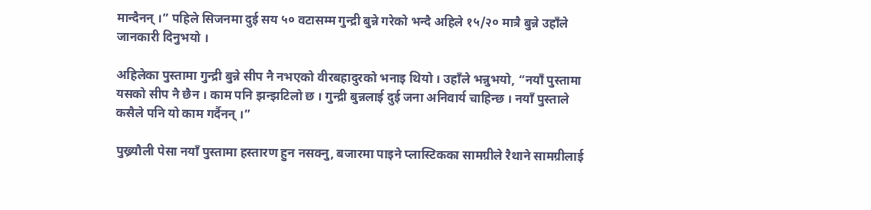मान्दैनन् ।” पहिले सिजनमा दुई सय ५० वटासम्म गुन्द्री बुन्ने गरेको भन्दै अहिले १५/२० मात्रै बुन्ने उहाँले जानकारी दिनुभयो ।

अहिलेका पुस्तामा गुन्द्री बुन्ने सीप नै नभएको वीरबहादुरको भनाइ थियो । उहाँले भन्नुभयो, “नयाँ पुस्तामा यसको सीप नै छैन । काम पनि झन्झटिलो छ । गुन्द्री बुन्नलाई दुई जना अनिवार्य चाहिन्छ । नयाँ पुस्ताले कसैले पनि यो काम गर्दैनन् ।”

पुख्र्यौली पेसा नयाँ पुस्तामा हस्तारण हुन नसक्नु, बजारमा पाइने प्लास्टिकका सामग्रीले रैथाने सामग्रीलाई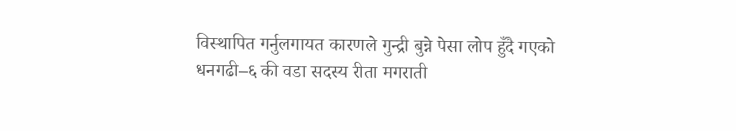विस्थापित गर्नुलगायत कारणले गुन्द्री बुन्ने पेसा लोप हुँदै गएको धनगढी–६ की वडा सदस्य रीता मगराती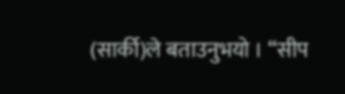(सार्की)ले बताउनुभयो । “सीप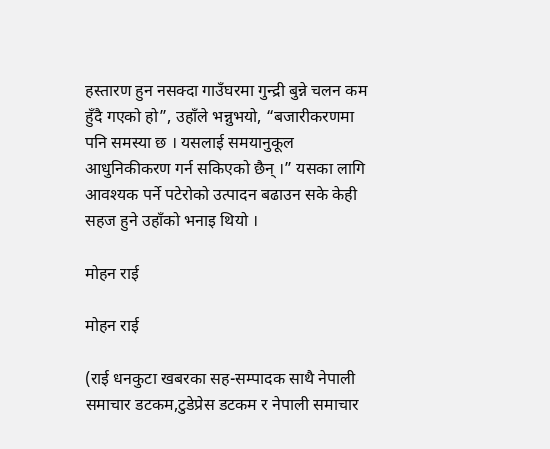हस्तारण हुन नसक्दा गाउँघरमा गुन्द्री बुन्ने चलन कम हुँदै गएको हो”, उहाँले भन्नुभयो, “बजारीकरणमा पनि समस्या छ । यसलाई समयानुकूल आधुनिकीकरण गर्न सकिएको छैन् ।” यसका लागि आवश्यक पर्ने पटेरोको उत्पादन बढाउन सके केही सहज हुने उहाँको भनाइ थियो ।

मोहन राई

मोहन राई

(राई धनकुटा खबरका सह-सम्पादक साथै नेपाली समाचार डटकम,टुडेप्रेस डटकम र नेपाली समाचार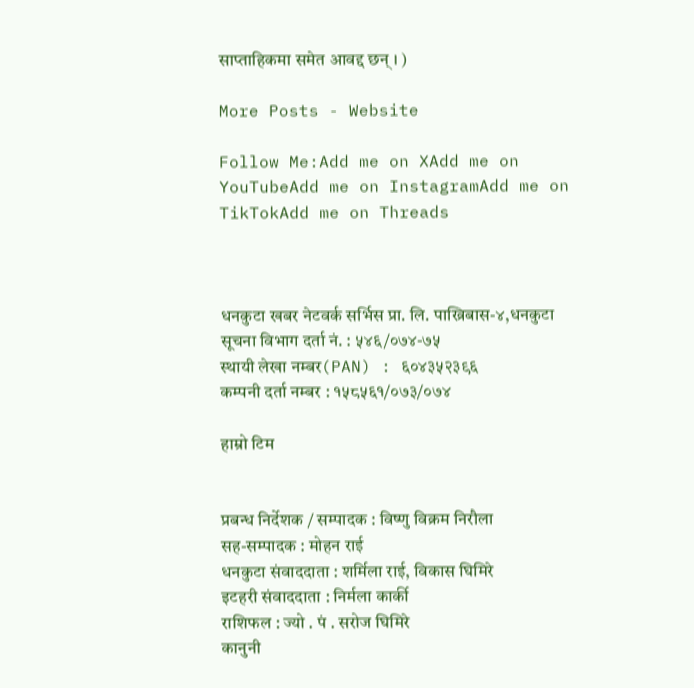साप्ताहिकमा समेत आवद्द छन् । )

More Posts - Website

Follow Me:Add me on XAdd me on YouTubeAdd me on InstagramAdd me on TikTokAdd me on Threads



धनकुटा खबर नेटवर्क सर्भिस प्रा. लि. पाख्रिबास-४,धनकुटा
सूचना विभाग दर्ता नं. : ५४६/०७४-७५
स्थायी लेखा नम्बर(PAN) : ६०४३५२३९६
कम्पनी दर्ता नम्बर : १५८५६१/०७३/०७४

हाम्रो टिम


प्रबन्ध निर्देशक / सम्पादक : विष्णु विक्रम निरौला
सह-सम्पादक : मोहन राई
धनकुटा संवाददाता : शर्मिला राई, विकास घिमिरे
इटहरी संवाददाता : निर्मला कार्की
राशिफल : ज्यो . पं . सरोज घिमिरे
कानुनी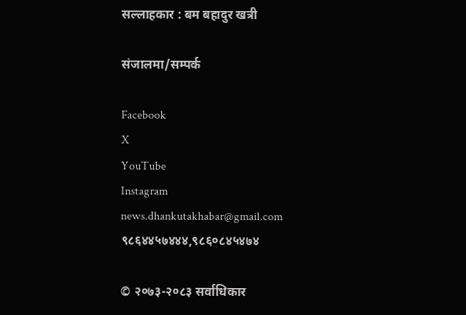सल्लाहकार : बम बहादुर खत्री

संजालमा/सम्पर्क

Facebook
X
YouTube
Instagram
news.dhankutakhabar@gmail.com
९८६४४५७४४४,९८६०८४५४७४

© २०७३-२०८३ सर्वाधिकार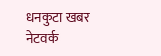धनकुटा खबर नेटवर्क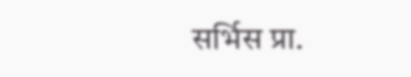सर्भिस प्रा.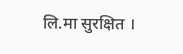लि.मा सुरक्षित ।